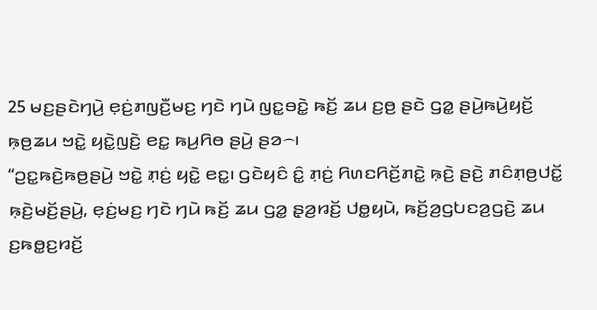25 ꤗꤢ꤬ꤔꤢꤧꤚꤣꤧ꤬ ꤕ꤫ꤢꤦ꤬ꤊꤜꤢꤪ꤬ꤗꤢ꤬ ꤚꤢꤧ ꤚꤣꤧ ꤜꤢ꤭ꤋꤢꤧ꤭ ꤒꤢꤩ꤬ ꤘꤣ ꤢ꤬ꤥ꤬ ꤔꤢꤧ ꤞꤤ꤭ ꤔꤣꤧ꤬ꤒꤣꤧ꤬ꤟꤢꤩ꤬ ꤒ꤫ꤥ꤬ꤘꤣ ꤠꤢꤧ꤭ ꤟꤢꤧ꤭ꤜꤢꤧ꤬ ꤕꤢ꤭ ꤒꤣ꤬ꤖꤥ ꤔꤣꤧ꤬ ꤔꤤ꤮꤯
“ꤑꤢ꤭ꤒꤢꤧ꤬ꤒꤥ꤬ꤔꤣꤧ꤬ ꤠꤢꤧ꤭ ꤊ꤫ꤢꤦ꤬ ꤟꤢꤧ꤭ ꤕꤢ꤭꤯ ꤞꤢꤧꤟꤢꤨ ꤢꤨ꤭ ꤊ꤫ꤢꤦ꤬ ꤖꤛꤢꤖꤢꤩ꤬ꤊꤢꤧ꤭ ꤒ꤫ꤢꤧ꤬ ꤔꤢꤧ꤬ ꤊꤢꤨꤊ꤫ꤥ꤬ꤓꤢꤩ꤭ ꤒ꤫ꤢꤧ꤬ꤗꤢꤩ꤬ꤔꤣꤧ꤬, ꤕ꤫ꤢꤦ꤬ꤗꤢ꤬ ꤚꤢꤧ ꤚꤣꤧ ꤒꤢꤩ꤬ ꤘꤣ ꤞꤤ꤭ ꤔ꤫ꤤ꤬ꤙꤢꤩ꤬ ꤓꤥ꤭ꤟꤣꤧ, ꤒꤢꤩ꤬ꤤ꤬ꤞꤝꤢꤤ꤬ꤞꤢꤧ꤬ ꤘꤣ ꤢ꤬ꤒꤥ꤭ꤢ꤬ꤙꤢꤩ꤬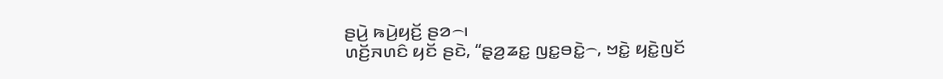ꤔꤣꤧ꤬ ꤒꤣꤧ꤬ꤟꤢꤩ꤬ ꤔꤤ꤮꤯
ꤛꤢꤩ꤬ꤏꤛꤢꤨ ꤟꤢꤩ ꤔꤢꤧ, “ꤔ꤫ꤤ꤬ꤘꤢ꤭ ꤜꤢ꤭ꤋꤢꤧ꤭꤮, ꤠꤢꤧ꤭ ꤟꤢꤧ꤭ꤜꤢꤩ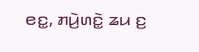ꤕꤢ꤭, ꤊꤣꤧ꤬ꤛꤢꤧ꤭ ꤘꤣ ꤢ꤬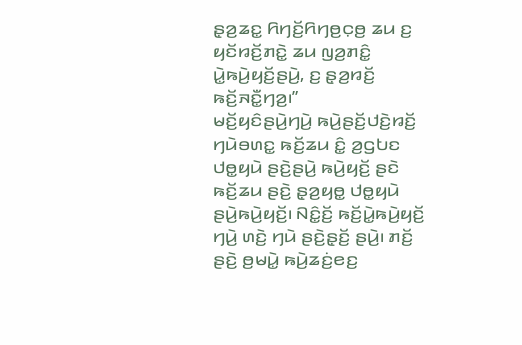ꤔ꤫ꤤ꤬ꤘꤢ꤭ ꤖꤚꤢꤩ꤬ꤖꤚꤥ꤬ꤍ꤫ꤥ꤬ ꤘꤣ ꤢ꤬ ꤟꤢꤩꤙꤢꤩ꤬ꤊꤢꤧ꤭ ꤘꤣ ꤜꤤ꤬ꤊꤢꤨ꤭ ꤣꤧ꤭ꤒꤣꤧ꤬ꤟꤢꤩ꤬ꤔꤣꤧ꤬, ꤢ꤬ ꤔ꤫ꤤ꤬ꤙꤢꤩ꤬ ꤒꤢꤩ꤬ꤏꤢꤪ꤭ꤚꤤ꤬꤯”
ꤗꤢꤩ꤬ꤟꤢꤨꤔꤣꤧ꤬ꤚꤣꤧ꤬ ꤒꤣꤧ꤬ꤔꤢꤩ꤬ꤓꤢꤧ꤬ꤙꤢꤩ꤬ ꤚꤣꤧꤋꤛꤢ꤭ ꤒꤢꤩ꤬ꤘꤣ ꤢꤨ꤭ ꤤ꤬ꤞꤝꤢ ꤓꤥ꤭ꤟꤣꤧ ꤔꤢꤧ꤬ꤔꤣꤧ꤬ ꤒꤣꤧ꤬ꤟꤢꤩ꤬ ꤔꤢꤧ ꤒꤢꤩ꤬ꤘꤣ ꤔꤢꤧ꤬ ꤔ꤫ꤤ꤬ꤟꤥ꤭ ꤓꤥ꤭ꤟꤣꤧ ꤔꤣꤧ꤬ꤒꤣꤧ꤬ꤟꤢꤩ꤬꤯ ꤡꤢꤨ꤭ꤢꤩ꤬ ꤒꤢꤩ꤬ꤣꤧ꤭ꤒꤣꤧ꤬ꤟꤢꤩ꤬ ꤚꤣꤧ꤬ ꤛꤢꤧ꤬ ꤚꤣꤧ ꤔꤢꤧ꤬ꤔ꤫ꤢꤩ꤬ ꤔꤣꤧ꤬꤯ ꤊꤢꤩ꤬ ꤔꤢꤧ꤬ ꤥ꤬ꤗꤣꤧ꤭ ꤒꤣꤧ꤬ꤘꤢꤦ꤬ꤕꤢ꤬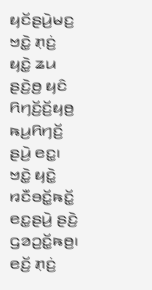ꤟꤢꤩꤔꤣꤧ꤬ꤗꤢ꤬ ꤠꤢꤧ꤭ ꤊ꤫ꤢꤦ꤬ ꤟꤢꤧ꤭ ꤘꤣ ꤔꤢꤧ꤬ꤥ꤬ ꤟꤢꤨ ꤖꤚꤢꤩ꤬ꤢꤩ꤬ꤟꤥ꤬ ꤒꤣ꤬ꤖꤚꤢꤩ꤬ ꤔꤣꤧ꤬ ꤕꤢ꤭꤯ ꤠꤢꤧ꤭ ꤟꤢꤧ꤭ ꤙꤢꤪꤋꤢꤩ꤭ꤒꤢꤩ꤭ ꤕꤢ꤭ꤔꤣꤧ꤬ ꤔꤢꤧ꤬ ꤞꤤꤑꤢꤩ꤭ꤒꤥ꤬꤯
ꤕꤢꤩ꤬ ꤊ꤫ꤢꤦ꤬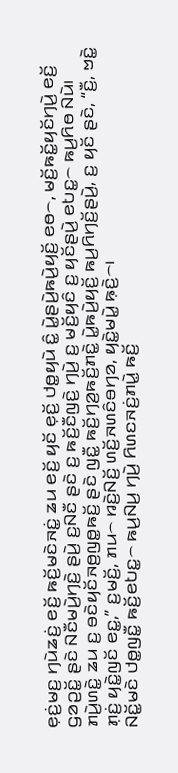ꤕ꤫ꤢꤦ꤬ꤗꤢ꤬ ꤚꤣꤧꤘꤢꤦ꤬ ꤕꤢꤩ꤬ ꤒꤢꤩ꤬ꤗꤢꤧꤏꤢꤦ꤭ ꤘꤣ ꤕꤢꤩ꤬ ꤟꤢꤩ ꤕ꤫ꤢꤩ꤬ ꤓꤥ꤭ꤟꤣꤧ ꤢꤨ꤭ ꤣꤧ꤭ꤔꤣꤧ꤬ꤒꤣꤧ꤬ꤟꤢꤩ꤬ ꤕꤥ꤮, ꤗꤢꤩ꤬ꤒꤢꤩ꤭ꤟꤢꤩꤚꤣꤧ꤬ ꤕꤢꤩ꤬ ꤞꤤꤑꤢꤩ꤭ ꤔꤢꤧ ꤡꤢꤪꤗꤣꤧ꤬ꤚꤢꤧ꤬ ꤔꤣꤧ꤬ ꤢ꤬ꤡꤢꤪ ꤔꤢꤧ ꤢ꤬ ꤒꤢꤩ꤬ꤢꤪꤜꤢꤧ꤬ ꤚꤣꤧ꤬ ꤢ꤬ ꤗꤢꤩ꤬ꤟꤢꤨ ꤢ꤬ ꤟꤢꤩꤔꤣꤧ꤬ ꤕꤝꤢ꤭꤮ ꤒꤣ꤬ꤖꤥ ꤡꤣꤧ꤯
ꤊꤣꤧ꤬ꤛꤢꤧ꤭ ꤘꤣ ꤢ꤬ ꤋꤢꤧꤟꤢꤩꤏꤥ꤬ꤜꤥ꤭ꤒꤢꤩ꤬ ꤔꤢꤧ ꤜꤢꤪ꤭ ꤒꤢꤩ꤬ꤚꤤ꤬ꤒꤢꤩ꤬ꤊꤢꤧ꤭ ꤣꤧ꤭ꤒꤣꤧ꤬ꤟꤢꤩ꤬ ꤒꤣ꤬ꤖꤚꤢꤩ꤬ꤔꤣꤧ꤬, ꤢ꤬ ꤟꤢꤩ ꤔꤢꤧ, “ꤢꤪ꤬, ꤠꤢꤧ꤭ ꤊ꤫ꤢꤦ꤬ ꤟꤢꤧ꤭ꤜꤢꤩ ꤕꤢ꤭,” ꤢ꤬ꤗꤢꤩ꤬, ꤊꤣ꤮ ꤙꤢꤧ꤬ꤡꤢꤩ꤬ ꤛꤢꤩ꤬ꤏꤛꤢꤨꤋꤚꤤ, ꤟꤢꤧ꤭ꤗꤣꤧ꤭ ꤒ꤫ꤢꤧ꤬꤮꤯
ꤡꤢꤩ꤭ꤗꤢꤧ ꤓꤥ꤭ꤜꤢꤪ꤭ ꤒꤢꤩ꤬ꤕꤝꤢ꤭꤮ ꤒꤣ꤬ꤡꤣ꤬ ꤚꤣꤧ꤬ ꤖꤛꤢꤏꤢꤦ꤬ꤊꤣꤧ꤭ ꤒꤢꤩ꤬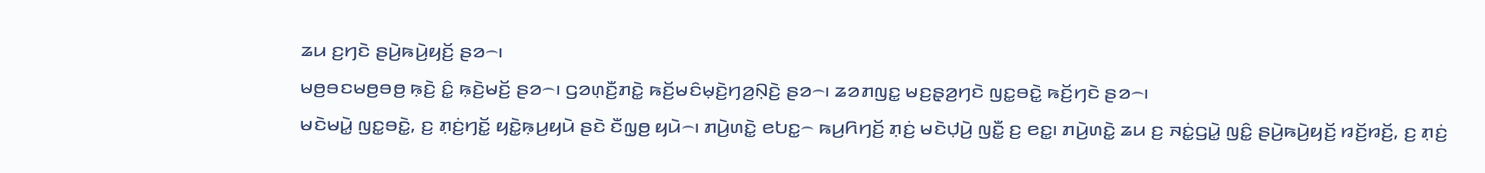ꤘꤣ ꤢ꤬ꤚꤢꤧ ꤔꤣꤧ꤬ꤒꤣꤧ꤬ꤟꤢꤩ꤬ ꤔꤤ꤮꤯
ꤗꤥ꤬ꤋꤢꤗꤥ꤬ꤋꤥ꤬ ꤒ꤫ꤢꤧ꤬ ꤢꤨ꤭ ꤒ꤫ꤢꤧ꤬ꤗꤢꤩ꤬ ꤔꤤ꤮꤯ ꤞꤤꤛ꤫ꤢꤪ꤬ꤊꤢꤧ꤭ ꤒꤢꤩ꤬ꤗꤢꤨꤗ꤫ꤢꤧ꤬ꤚꤤ꤬ꤡ꤫ꤢꤧ꤬ ꤔꤤ꤮꤯ ꤘꤤꤊꤜꤢ꤭ ꤗꤢ꤬ꤔ꤫ꤤ꤬ꤚꤢꤧ ꤜꤢ꤭ꤋꤢꤧ꤭ ꤒꤢꤩ꤬ꤚꤢꤧ ꤔꤤ꤮꤯
ꤗꤢꤧꤗꤣꤧ꤭ ꤜꤢ꤭ꤋꤢꤧ꤭, ꤢ꤬ ꤊ꤫ꤢꤦ꤬ꤚꤢꤩ꤭ ꤟꤢꤧ꤭ꤒ꤫ꤣ꤬ꤟꤣꤧ ꤔꤢꤧ ꤢꤪꤜ꤫ꤥ꤬ ꤟꤣꤧ꤮꤯ ꤊꤣꤧ꤬ꤛꤢꤧ꤭ ꤕꤝꤢ꤭꤮ ꤒꤣ꤬ꤖꤚꤢꤩ꤬ ꤊ꤫ꤢꤦ꤬ ꤗꤢꤧꤓ꤫ꤣꤧ꤬ ꤜꤢꤪ꤭ ꤢ꤬ ꤕꤢ꤭꤯ ꤊꤣꤧ꤬ꤛꤢꤧ꤭ ꤘꤣ ꤢ꤬ ꤏꤢꤦ꤭ꤞꤣꤧ꤭ ꤜꤢꤨ꤭ ꤔꤣꤧ꤬ꤒꤣꤧ꤬ꤟꤢꤩ꤬ ꤙꤢꤩ꤬ꤙꤢꤩ꤬, ꤢ꤬ ꤊ꤫ꤢꤦ꤬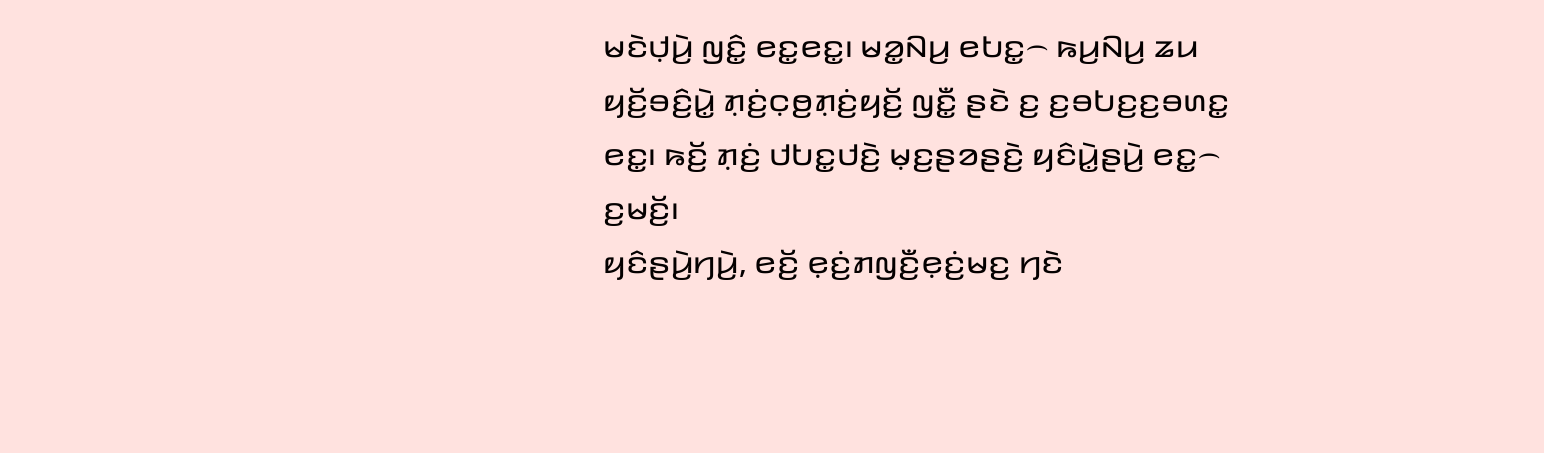ꤗꤢꤧꤓ꤫ꤣꤧ꤬ ꤜꤢꤨ꤭ ꤕꤢ꤭ꤕꤢ꤭꤯ ꤗꤤ꤭ꤡꤣ꤬ ꤕꤝꤢ꤭꤮ ꤒꤣ꤬ꤡꤣ꤬ ꤘꤣ ꤟꤢꤩ꤬ꤋꤢꤨ꤬ꤣꤧ꤭ ꤊ꤫ꤢꤦ꤬ꤍ꤫ꤥ꤬ꤊ꤫ꤢꤦ꤬ꤟꤢꤩ꤬ ꤜꤢꤪ꤭ ꤔꤢꤧ ꤢ꤬ ꤢ꤬ꤋꤝꤢ꤬ꤢ꤬ꤋꤛꤢ꤭ ꤕꤢ꤭꤯ ꤒꤢꤩ꤬ ꤊ꤫ꤢꤦ꤬ ꤓꤝꤢ꤭ꤓꤢꤧ꤬ ꤗ꤫ꤢ꤬ꤔꤤꤔꤢꤧ꤬ ꤟꤢꤨꤣꤧ꤭ꤔꤣꤧ꤬ ꤕꤢ꤭꤮ ꤢ꤬ꤗꤢꤩ꤬꤯
ꤟꤢꤨꤔꤣꤧ꤬ꤚꤣꤧ꤬, ꤕꤢꤩ꤬ ꤕ꤫ꤢꤦ꤬ꤊꤜꤢꤪ꤬ꤕ꤫ꤢꤦ꤬ꤗꤢ꤬ ꤚꤢꤧ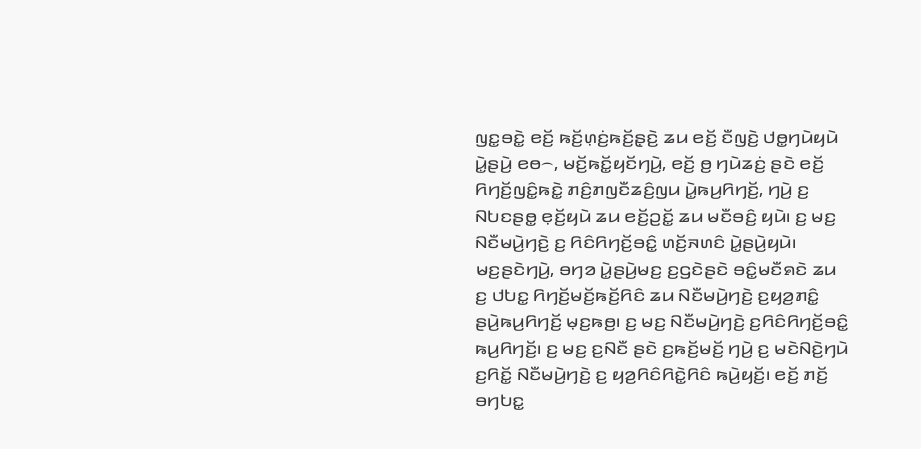ꤜꤢ꤭ꤋꤢꤧ꤭ ꤕꤢꤩ꤬ ꤒꤢꤩ꤬ꤛ꤫ꤢꤦ꤬ꤒꤢꤩ꤬ꤔ꤫ꤢꤧ꤬ ꤘꤣ ꤕꤢꤩ꤬ ꤢꤪꤜꤢꤧ꤬ ꤓꤥ꤭ꤚꤣꤧꤟꤣꤧ ꤣꤧ꤭ꤔꤣꤧ꤬ ꤕꤥ꤮, ꤗꤢꤩ꤬ꤒꤢꤩ꤭ꤟꤢꤩꤚꤣꤧ꤬, ꤕꤢꤩ꤬ ꤥ꤬ ꤚꤣꤧꤘꤢꤦ꤬ ꤔꤢꤧ ꤕꤢꤩ꤬ ꤖꤚꤢꤩ꤬ꤜꤢꤨ꤭ꤒꤢꤧ꤭ ꤊꤢꤨ꤬ꤊꤜꤢꤪꤘꤢꤨ꤬ꤜꤣ ꤣꤧ꤭ꤒꤣ꤬ꤖꤚꤢꤩ꤬, ꤚꤣꤧ꤬ ꤢ꤬ ꤡꤝꤢꤔꤥ꤭ ꤕ꤫ꤢꤩ꤬ꤟꤣꤧ ꤘꤣ ꤕꤢꤩ꤬ꤑꤢꤩ꤭ ꤘꤣ ꤗꤢꤪꤋꤢꤨ꤬ ꤟꤣꤧ꤯ ꤢ꤬ ꤗꤢ꤬ ꤡꤢꤪꤗꤣꤧ꤬ꤚꤢꤧ꤬ ꤢ꤬ ꤖꤢꤨꤖꤚꤢꤩ꤬ꤋꤢꤨ꤭ ꤛꤢꤩ꤬ꤏꤛꤢꤨ ꤣꤧ꤭ꤔꤣꤧ꤬ꤟꤣꤧ꤯
ꤗꤢ꤬ꤔꤢꤧꤚꤣꤧ꤬, ꤋꤚꤤ ꤣꤧ꤭ꤔꤣꤧ꤬ꤗꤢ꤬ ꤢ꤬ꤞꤢꤧꤔꤢꤧ ꤋꤢꤨ꤭ꤗꤢꤪꤎꤢꤧ ꤘꤣ ꤢ꤬ ꤓꤝꤢ꤭ ꤖꤚꤢꤩ꤬ꤗꤢꤩ꤬ꤒꤢꤩ꤬ꤖꤢꤨ ꤘꤣ ꤡꤢꤪꤗꤣꤧ꤬ꤚꤢꤧ꤬ ꤢ꤬ꤟꤤ꤬ꤊꤢꤨ꤭ ꤔꤣꤧ꤬ꤒꤣ꤬ꤖꤚꤢꤩ꤬ ꤗ꤫ꤢ꤬ꤒꤥ꤬꤯ ꤢ꤬ ꤗꤢ꤬ ꤡꤢꤪꤗꤣꤧ꤬ꤚꤢꤧ꤬ ꤢ꤬ꤖꤢꤨꤖꤚꤢꤩ꤬ꤋꤢꤨ꤭ ꤒꤣ꤬ꤖꤚꤢꤩ꤬꤯ ꤢ꤬ ꤗꤢ꤬ ꤢ꤬ꤡꤢꤪ ꤔꤢꤧ ꤢ꤬ꤒꤢꤩ꤬ꤗꤢꤩ꤬ ꤚꤣꤧ꤬ ꤢ꤬ ꤗꤢꤧꤡꤢꤧ꤬ꤚꤣꤧ ꤢ꤬ꤖꤢꤩ꤭ ꤡꤢꤪꤗꤣꤧ꤬ꤚꤢꤧ꤬ ꤢ꤬ ꤟꤤ꤬ꤖꤢꤨꤖꤢꤧ꤭ꤖꤢꤨ ꤒꤣꤧ꤬ꤟꤢꤩ꤬꤯ ꤕꤢꤩ꤬ ꤊꤢꤩ꤬ ꤋꤚꤝꤢ꤭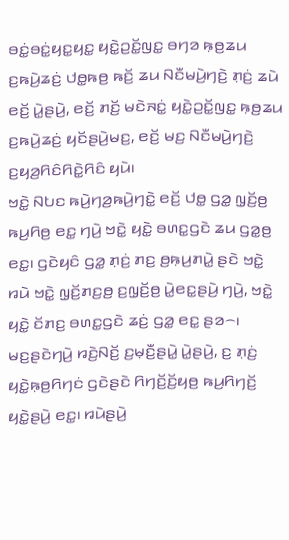ꤋꤢꤦ꤭ꤋꤢꤦ꤭ꤟꤢ꤭ꤟꤢ꤭ ꤟꤢꤧ꤭ꤑꤢꤩ꤭ꤜꤢ꤭ ꤋꤚꤤ ꤒ꤫ꤥ꤬ꤘꤣ ꤢ꤬ꤒꤣꤧ꤬ꤘꤢꤦ꤬ ꤓꤥ꤭ꤒꤥ꤬ ꤒꤢꤩ꤬ ꤘꤣ ꤡꤢꤪꤗꤣꤧ꤬ꤚꤢꤧ꤬ ꤊ꤫ꤢꤦ꤬ ꤘꤣꤧ ꤕꤢꤩ꤬ ꤣꤧ꤭ꤔꤣꤧ꤬, ꤕꤢꤩ꤬ ꤊꤢꤩ꤬ ꤗꤢꤧꤏꤢꤦ꤭ ꤟꤢꤧ꤭ꤑꤢꤩ꤭ꤜꤢ꤭ ꤒ꤫ꤥ꤬ꤘꤣ ꤢ꤬ꤒꤣꤧ꤬ꤘꤢꤦ꤬ ꤟꤢꤩꤔꤣꤧ꤬ꤗꤢ꤬, ꤕꤢꤩ꤬ ꤗꤢ꤬ ꤡꤢꤪꤗꤣꤧ꤬ꤚꤢꤧ꤬ ꤢ꤬ꤟꤤ꤬ꤖꤢꤨꤖꤢꤧ꤭ꤖꤢꤨ ꤟꤣꤧ꤯
ꤠꤢꤧ꤭ ꤡꤝꤢ ꤒꤣꤧ꤬ꤚꤤ꤬ꤒꤣꤧ꤬ꤚꤢꤧ꤭ ꤕꤢꤩ꤬ ꤓꤥ꤭ ꤞꤤ꤭ ꤜ꤫ꤢꤩ꤬ꤥ꤬ ꤒꤣ꤬ꤖꤥ꤬ ꤕꤢ꤭ ꤚꤣꤧ꤬ ꤠꤢꤧ꤭ ꤟꤢꤧ꤭ ꤋꤛꤢ꤭ꤞꤢꤧ ꤘꤣ ꤞꤤ꤭ꤥ꤬ ꤕꤢ꤭꤯ ꤞꤢꤧꤟꤢꤨ ꤞꤤ꤭ ꤊ꤫ꤢꤦ꤬ ꤊꤢ꤬ ꤥ꤬ꤒ꤫ꤣ꤬ꤊꤣꤧ꤭ ꤔꤢꤧ ꤠꤢꤧ꤭ ꤙꤣꤧ ꤠꤢꤧ꤭ ꤜ꤫ꤢꤩ꤬ꤊꤢ꤬ꤥ꤬ ꤢ꤬ꤜ꤫ꤢꤩ꤬ꤥ꤬ ꤣꤧ꤭ꤕꤢ꤭ꤔꤣꤧ꤬ ꤚꤣꤧ꤬, ꤠꤢꤧ꤭ ꤟꤢꤧ꤭ ꤢꤩꤊꤢ꤬ ꤋꤛꤢ꤭ꤞꤢꤧ ꤘꤢꤦ꤬ ꤞꤤ꤭ ꤕꤢ꤭ ꤔꤤ꤮꤯
ꤗꤢ꤬ꤔꤢꤧꤚꤣꤧ꤬ ꤙꤢꤧ꤬ꤡꤢꤩ꤬ ꤢ꤬ꤗ꤫ꤢꤪ꤬ꤔꤣꤧ꤭ ꤣꤧ꤭ꤔꤣꤧ꤬, ꤢ꤬ ꤊ꤫ꤢꤦ꤬ ꤟꤢꤧ꤭ꤒ꤫ꤥ꤬ꤖꤚꤢꤦ ꤞꤢꤧꤔꤢꤧ ꤖꤚꤢꤩ꤬ꤢꤩ꤬ꤟꤥ꤬ ꤒꤣ꤬ꤖꤚꤢꤩ꤬ ꤟꤢꤧ꤭ꤔꤣꤧ꤬ ꤕꤢ꤭꤯ ꤙꤣꤧꤔꤣꤧ꤬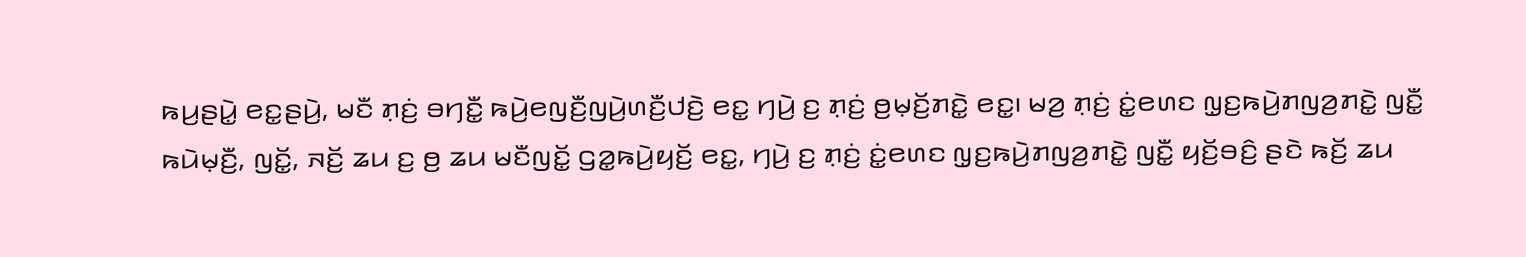ꤒꤣ꤬ꤔꤣꤧ꤭ ꤕꤢ꤭ꤔꤣꤧ꤬, ꤗꤢꤪ ꤊ꤫ꤢꤦ꤬ ꤋꤚꤢꤪ꤭ ꤒꤣꤧ꤬ꤕꤜꤢꤪ꤬ꤜꤣꤧ꤬ꤛꤢꤪ꤬ꤓꤢꤧ꤬ ꤕꤢ꤭ ꤚꤣꤧ꤬ ꤢ꤬ ꤊ꤫ꤢꤦ꤬ ꤥ꤬ꤗ꤫ꤢꤩ꤬ꤊꤢꤧ꤭ ꤕꤢ꤭꤯ ꤗꤤ꤬ ꤊ꤫ꤢꤦ꤬ ꤢꤦ꤭ꤕꤛꤢ ꤜ꤫ꤢ꤬ꤒꤣꤧ꤬ꤊꤜꤤ꤬ꤊꤢꤧ꤭ ꤜꤢꤪ꤭ ꤒꤣꤧꤗ꤫ꤢꤪ꤬, ꤜꤢꤩ꤭, ꤏꤢꤩ꤬ ꤘꤣ ꤢ꤬ ꤥ꤬ ꤘꤣ ꤗꤢꤪꤜꤢꤩ꤭ ꤞꤤ꤭ꤒꤣꤧ꤬ꤟꤢꤩ꤬ ꤕꤢ꤭, ꤚꤣꤧ꤬ ꤢ꤬ ꤊ꤫ꤢꤦ꤬ ꤢꤦ꤭ꤕꤛꤢ ꤜ꤫ꤢ꤬ꤒꤣꤧ꤬ꤊꤜꤤ꤬ꤊꤢꤧ꤭ ꤜꤢꤪ꤭ ꤟꤢꤩ꤬ꤋꤢꤨ꤬ ꤔꤢꤧ ꤒꤢꤩ꤬ ꤘꤣ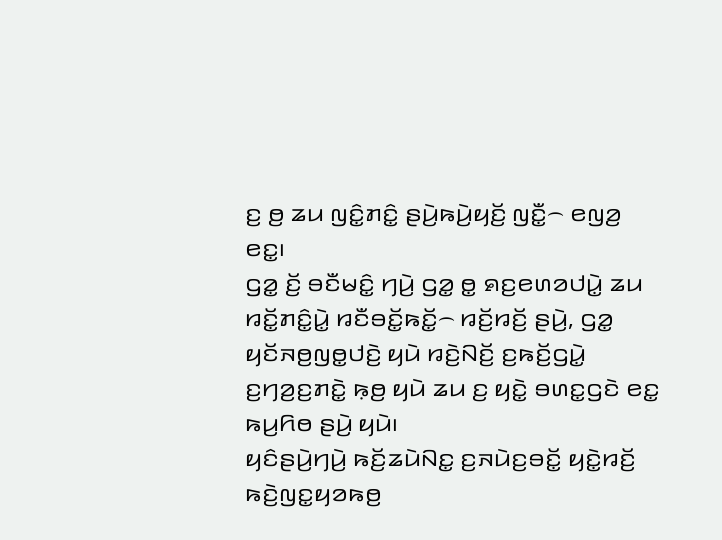ꤢ꤬ ꤥ꤬ ꤘꤣ ꤜꤢꤨ꤭ꤊꤢꤨ꤭ ꤔꤣꤧ꤬ꤒꤣꤧ꤬ꤟꤢꤩ꤬ ꤜꤢꤪ꤭꤮ ꤕꤜꤤ꤬ ꤕꤢ꤭꤯
ꤞꤤ꤭ ꤢꤩ꤬ ꤋꤢꤪꤗꤢꤨ꤭ ꤚꤣꤧ꤬ ꤞꤤ꤭ ꤥ꤭ ꤎꤢ꤬ꤕꤛꤤꤓꤣꤧ꤭ ꤘꤣ ꤙꤢꤩ꤭ꤊꤢꤨ꤭ꤣꤧ꤭ ꤙꤢꤪꤋꤢꤩ꤭ꤒꤢꤩ꤭꤮ ꤙꤢꤩ꤬ꤙꤢꤩ꤬ ꤔꤣꤧ꤬, ꤞꤤ꤭ ꤟꤢꤩꤏꤥ꤬ꤜꤥ꤭ꤓꤢꤧ꤬ ꤟꤣꤧ ꤙꤢꤧ꤬ꤡꤢꤩ꤬ ꤢ꤬ꤒꤢꤩ꤬ꤞꤣꤧ꤭ ꤢ꤬ꤚꤤ꤬ꤢ꤬ꤊꤢꤧ꤭ ꤒ꤫ꤥ꤬ ꤟꤣꤧ ꤘꤣ ꤢ꤬ ꤟꤢꤧ꤭ ꤋꤛꤢ꤭ꤞꤢꤧ ꤕꤢ꤭ ꤒꤣ꤬ꤖꤥ ꤔꤣꤧ꤬ ꤟꤣꤧ꤯
ꤟꤢꤨꤔꤣꤧ꤬ꤚꤣꤧ꤬ ꤒꤢꤩ꤬ꤘꤣꤧꤡꤢ꤭ ꤢ꤬ꤏꤣꤧꤢ꤬ꤋꤢꤩ꤭ ꤟꤢꤧ꤭ꤙꤢꤩ꤬ ꤒꤢꤧ꤬ꤜꤢ꤭ꤟꤤꤒꤥ꤬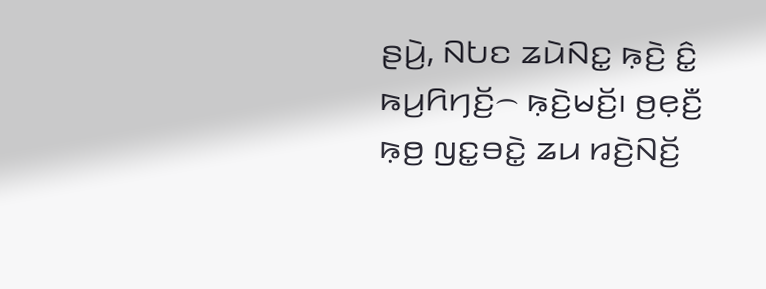ꤔꤣꤧ꤬, ꤡꤝꤢ ꤘꤣꤧꤡꤢ꤭ ꤒ꤫ꤢꤧ꤬ ꤢꤨ꤭ ꤒꤣ꤬ꤖꤚꤢꤩ꤬꤮ ꤒ꤫ꤢꤧ꤬ꤗꤢꤩ꤬꤯ ꤥ꤬ꤕ꤫ꤢꤪ꤬ ꤒ꤫ꤥ꤬ ꤜꤢ꤭ꤋꤢꤧ꤭ ꤘꤣ ꤙꤢꤧ꤬ꤡꤢꤩ꤬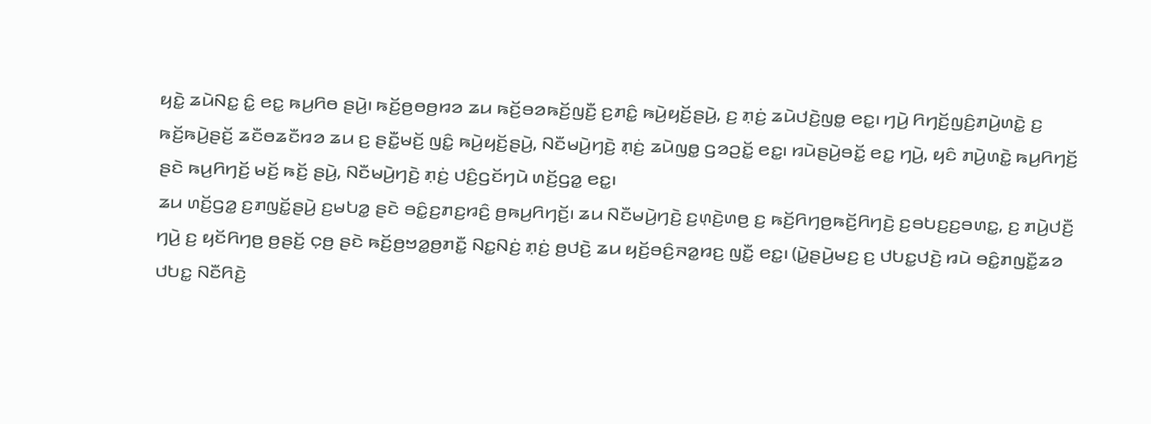ꤟꤢꤧ꤭ ꤘꤣꤧꤡꤢ꤭ ꤢꤨ꤭ ꤕꤢ꤭ ꤒꤣ꤬ꤖꤥ ꤔꤣꤧ꤬꤯ ꤒꤢꤩ꤬ꤥ꤬ꤥꤥ꤬ꤙꤤ ꤘꤣ ꤒꤢꤩ꤬ꤋꤤꤒꤢꤩ꤬ꤜꤢꤪ꤬ ꤢ꤬ꤊꤢꤨ꤭ ꤒꤣꤧ꤬ꤟꤢꤩ꤬ꤔꤣꤧ꤬, ꤢ꤬ ꤊ꤫ꤢꤦ꤬ ꤘꤣꤧꤓꤢꤧ꤬ꤜꤥ꤭ ꤕꤢ꤭꤯ ꤚꤣꤧ꤬ ꤖꤚꤢꤩ꤬ꤜꤢꤨ꤬ꤊꤣꤧ꤬ꤛꤢꤧ꤭ ꤢ꤬ ꤒꤢꤩ꤬ꤒꤣꤧ꤬ꤔꤢꤩ꤬ ꤘꤢꤪꤥꤘꤢꤪꤙꤤ ꤘꤣ ꤢ꤬ ꤔꤢꤪ꤭ꤗꤢꤩ꤬ ꤜꤢꤨ꤭ ꤒꤣꤧ꤬ꤟꤢꤩ꤬ꤔꤣꤧ꤬, ꤡꤢꤪꤗꤣꤧ꤬ꤚꤢꤧ꤬ ꤊ꤫ꤢꤦ꤬ ꤘꤣꤧꤜꤥ꤭ ꤞꤤꤑꤢꤩ꤭ ꤕꤢ꤭꤯ ꤙꤣꤧꤔꤣꤧ꤬ꤋꤢꤩ꤭ ꤕꤢ꤭ ꤚꤣꤧ꤬, ꤟꤢꤨ ꤊꤣꤧ꤬ꤛꤢꤧ꤭ ꤒꤣ꤬ꤖꤚꤢꤩ꤬ ꤔꤢꤧ ꤒꤣ꤬ꤖꤚꤢꤩ꤬ ꤗꤢꤩ꤬ ꤒꤢꤩ꤬ ꤔꤣꤧ꤬, ꤡꤢꤪꤗꤣꤧ꤬ꤚꤢꤧ꤬ ꤊ꤫ꤢꤦ꤬ ꤓꤢꤨ꤬ꤞꤢꤩꤚꤣꤧ ꤛꤢꤩ꤬ꤞꤤ꤭ ꤕꤢ꤭꤯
ꤘꤣ ꤛꤢꤩ꤬ꤞꤤ꤭ ꤢ꤬ꤊꤜꤢꤩ꤭ꤔꤣꤧ꤬ ꤢ꤬ꤗꤝꤤ꤭ ꤔꤢꤧ ꤋꤢꤨ꤭ꤢ꤬ꤊꤢ꤬ꤙꤢꤨ꤬ ꤥ꤬ꤒꤣ꤬ꤖꤚꤢꤩ꤬꤯ ꤘꤣ ꤡꤢꤪꤗꤣꤧ꤬ꤚꤢꤧ꤬ ꤢ꤬ꤛ꤫ꤢꤧ꤬ꤛꤥ꤬ ꤢ꤬ ꤒꤢꤩ꤬ꤖꤚꤥ꤬ꤒꤢꤩ꤬ꤖꤚꤢꤧ꤬ ꤢ꤬ꤋꤝꤢ꤬ꤢ꤬ꤋꤛꤢ꤭, ꤢ꤬ ꤊꤣꤧ꤬ꤓꤢꤪ꤬ ꤚꤣꤧ꤬ ꤢ꤬ ꤟꤢꤩꤖꤚꤥ꤬ ꤥ꤬ꤔꤢꤩ꤬ ꤍ꤫ꤥ꤬ ꤔꤢꤧ ꤒꤢꤩ꤬ꤥ꤬ꤠꤤ꤭ꤥ꤬ꤊꤢꤪ꤭ ꤡꤢ꤭ꤡꤢꤦ꤬ ꤊ꤫ꤢꤦ꤬ ꤥ꤬ꤓꤢꤧ꤬ ꤘꤣ ꤟꤢꤩ꤬ꤋꤢꤨ꤬ꤏꤤ꤭ꤙꤢ꤬ ꤜꤢꤪ꤭ ꤕꤢ꤭꤯ (ꤣꤧ꤭ꤔꤣꤧ꤬ꤗꤢ꤬ ꤢ꤬ ꤓꤝꤢ꤭ꤓꤢꤧ꤬ ꤙꤣꤧ ꤋꤢꤨ꤭ꤊꤜꤢꤪ꤭ꤘꤤ ꤓꤝꤢ꤭ ꤡꤢꤪꤖꤢꤧ꤬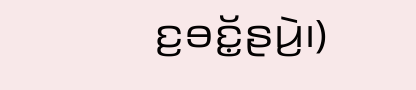ꤢ꤬ꤋꤢꤩ꤭ꤔꤣꤧ꤬꤯)